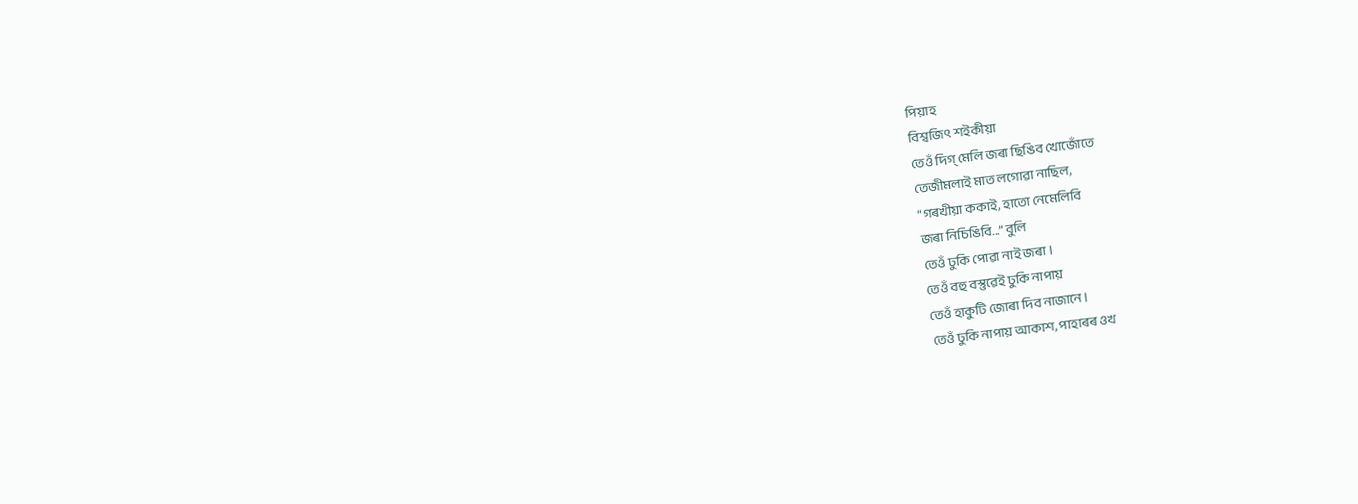পিয়াহ
বিশ্বজিৎ শইকীয়া
তেওঁ দিগ্ মেলি জৰা ছিঙিব খোজোঁতে
তেজীমলাই মাত লগোৱা নাছিল,
“গৰখীয়া ককাই, হাতো নেমেলিবি
জৰা নিচিঙিবি...” বুলি
তেওঁ ঢুকি পোৱা নাই জৰা।
তেওঁ বহু বস্তুৱেই ঢুকি নাপায়
তেওঁ হাকুটি জোৰা দিব নাজানে।
তেওঁ ঢুকি নাপায় আকাশ, পাহাৰৰ ওখ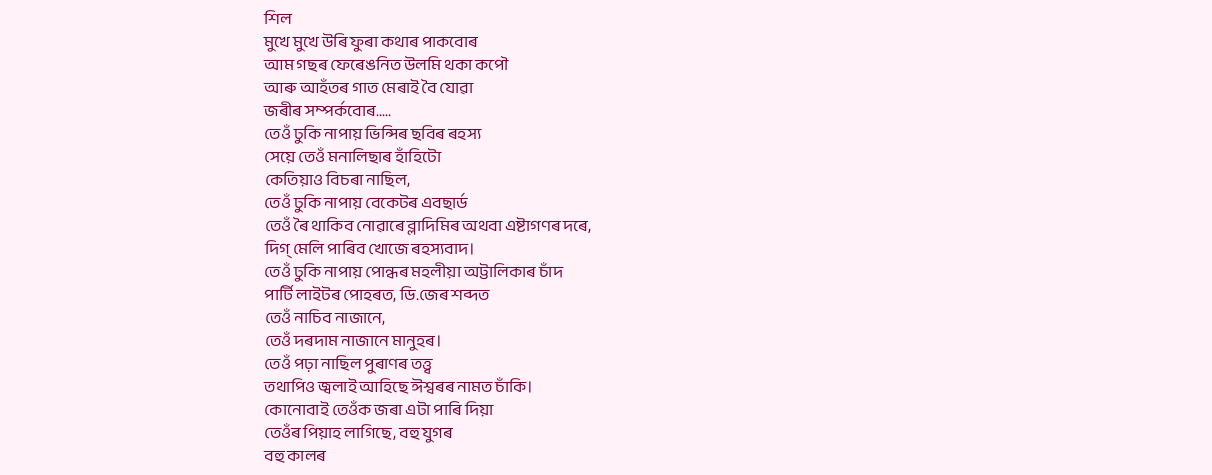শিল
মুখে মুখে উৰি ফুৰা কথাৰ পাকবোৰ
আম গছৰ ফেৰেঙনিত উলমি থকা কপৌ
আৰু আহঁতৰ গাত মেৰাই বৈ যোৱা
জৰীৰ সম্পৰ্কবোৰ.....
তেওঁ ঢুকি নাপায় ভিন্সিৰ ছবিৰ ৰহস্য
সেয়ে তেওঁ মনালিছাৰ হাঁহিটো
কেতিয়াও বিচৰা নাছিল,
তেওঁ ঢুকি নাপায় বেকেটৰ এবছাৰ্ড
তেওঁ ৰৈ থাকিব নোৱাৰে ব্লাদিমিৰ অথবা এষ্টাগণৰ দৰে,
দিগ্ মেলি পাৰিব খোজে ৰহস্যবাদ।
তেওঁ ঢুকি নাপায় পোন্ধৰ মহলীয়া অট্টালিকাৰ চাঁদ
পাৰ্টি লাইটৰ পোহৰত, ডি.জেৰ শব্দত
তেওঁ নাচিব নাজানে,
তেওঁ দৰদাম নাজানে মানুহৰ।
তেওঁ পঢ়া নাছিল পুৰাণৰ তত্ত্ব
তথাপিও জ্বলাই আহিছে ঈশ্বৰৰ নামত চাঁকি।
কোনোবাই তেওঁক জৰা এটা পাৰি দিয়া
তেওঁৰ পিয়াহ লাগিছে, বহু যুগৰ
বহু কালৰ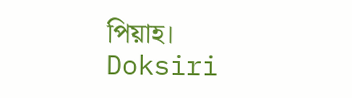পিয়াহ।
Doksiri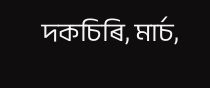দকচিৰি, মাৰ্চ,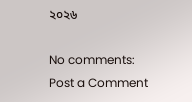২০২৬

No comments:
Post a Comment